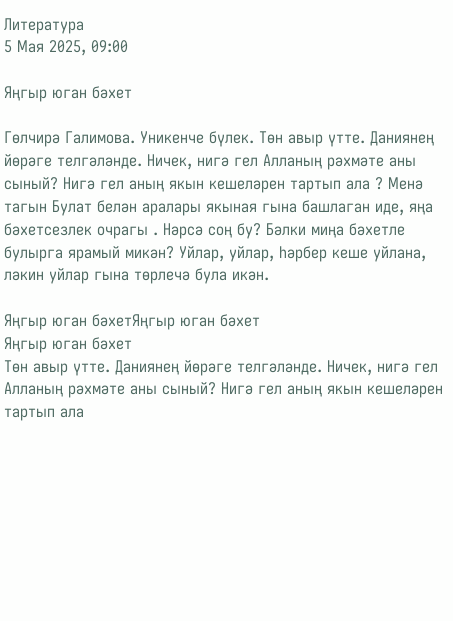Литература
5 Мая 2025, 09:00

Яңгыр юган бәхет

Гөлчирә Галимова. Уникенче бүлек. Төн авыр үтте. Даниянең йөрәге телгәләнде. Ничек, нигә гел Алланың рәхмәте аны сыный? Нигә гел аның якын кешеләрен тартып ала ? Менә тагын Булат белән аралары якыная гына башлаган иде, яңа бәхетсезлек очрагы . Нәрсә соң бу? Бәлки миңа бәхетле булырга ярамый микән? Уйлар, уйлар, һәрбер кеше уйлана, ләкин уйлар гына төрлечә була икән.

Яңгыр юган бәхетЯңгыр юган бәхет
Яңгыр юган бәхет
Төн авыр үтте. Даниянең йөрәге телгәләнде. Ничек, нигә гел Алланың рәхмәте аны сыный? Нигә гел аның якын кешеләрен тартып ала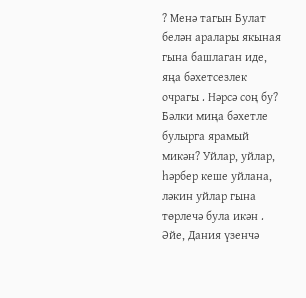? Менә тагын Булат белән аралары якыная гына башлаган иде, яңа бәхетсезлек очрагы . Нәрсә соң бу? Бәлки миңа бәхетле булырга ярамый микән? Уйлар, уйлар, һәрбер кеше уйлана, ләкин уйлар гына төрлечә була икән . Әйе, Дания үзенчә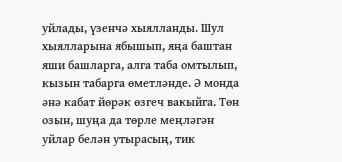уйлады, үзенчә хыялланды. Шул хыялларына ябышып, яңа баштан яши башларга, алга таба омтылып, кызын табарга өметләнде. Ә монда әнә кабат йөрәк өзгеч вакыйга. Төн озын, шуңа да төрле меңләгән уйлар белән утырасың, тик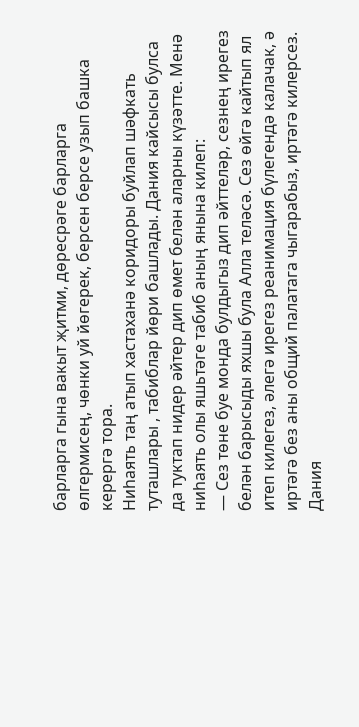барларга гына вакыт җитми, дөресрәге барларга өлгермисең, чөнки уй йөгерек, берсен берсе узып башка керергә тора.
Ниһаять таң атып хастаханә коридоры буйлап шәфкать туташлары , табиблар йөри башлады. Дания кайсысы булса да туктап нидер әйтер дип өмет белән аларны күзәтте. Менә ниһаять олы яшьтәге табиб аның янына килеп:
— Сез төне буе монда булдыгыз дип әйттеләр, сезнең ирегез белән барысыды яхшы була Алла теләсә. Сез өйгә кайтып ял итеп килегез, әлегә ирегез реанимация бүлегендә калачак, ә иртәгә без аны общий палатага чыгарабыз, иртәгә килерсез.
Дания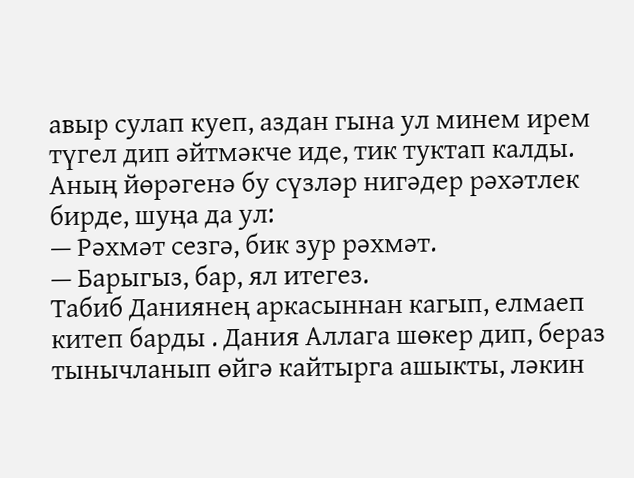авыр сулап куеп, аздан гына ул минем ирем түгел дип әйтмәкче иде, тик туктап калды. Аның йөрәгенә бу сүзләр нигәдер рәхәтлек бирде, шуңа да ул:
— Рәхмәт сезгә, бик зур рәхмәт.
— Барыгыз, бар, ял итегез.
Табиб Даниянең аркасыннан кагып, елмаеп китеп барды . Дания Аллага шөкер дип, бераз тынычланып өйгә кайтырга ашыкты, ләкин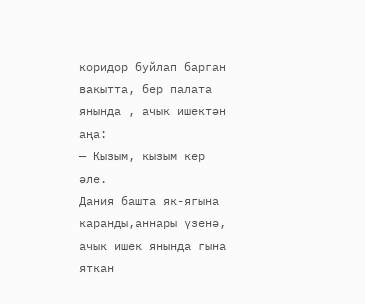коридор буйлап барган вакытта, бер палата янында , ачык ишектән аңа:
— Кызым, кызым кер әле.
Дания башта як-ягына каранды,аннары үзенә, ачык ишек янында гына яткан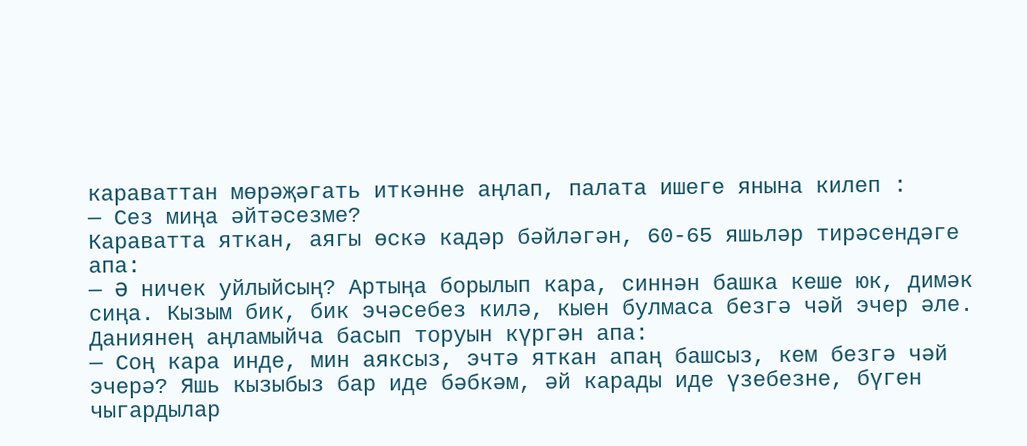караваттан мөрәҗәгать иткәнне аңлап, палата ишеге янына килеп :
— Сез миңа әйтәсезме?
Караватта яткан, аягы өскә кадәр бәйләгән, 60-65 яшьләр тирәсендәге апа:
— Ә ничек уйлыйсың? Артыңа борылып кара, синнән башка кеше юк, димәк сиңа. Кызым бик, бик эчәсебез килә, кыен булмаса безгә чәй эчер әле.
Даниянең аңламыйча басып торуын күргән апа:
— Соң кара инде, мин аяксыз, эчтә яткан апаң башсыз, кем безгә чәй эчерә? Яшь кызыбыз бар иде бәбкәм, әй карады иде үзебезне, бүген чыгардылар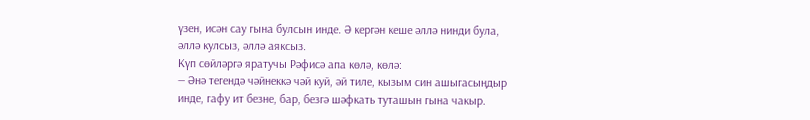үзен, исән сау гына булсын инде. Ә кергән кеше әллә нинди була, әллә кулсыз, әллә аяксыз.
Күп сөйләргә яратучы Рәфисә апа көлә, көлә:
— Әнә тегендә чәйнеккә чәй куй, әй тиле, кызым син ашыгасыңдыр инде, гафу ит безне, бар, безгә шәфкать туташын гына чакыр.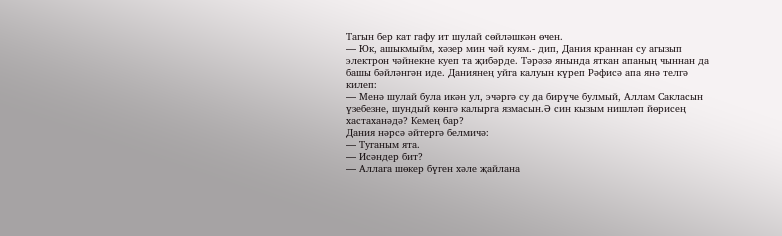Тагын бер кат гафу ит шулай сөйләшкән өчен.
— Юк, ашыкмыйм, хәзер мин чәй куям.- дип, Дания краннан су агызып электрон чәйнекне куеп та җибәрде. Тәрәзә янында яткан апаның чыннан да башы бәйләнгән иде. Даниянең уйга калуын күреп Рәфисә апа янә телгә килеп:
— Менә шулай була икән ул, эчәргә су да бирүче булмый, Аллам Сакласын үзебезне, шундый көнгә калырга язмасын.Ә син кызым нишләп йөрисең хастаханәдә? Кемең бар?
Дания нәрсә әйтергә белмичә:
— Туганым ята.
— Исәндер бит?
— Аллага шөкер бүген хәле җайлана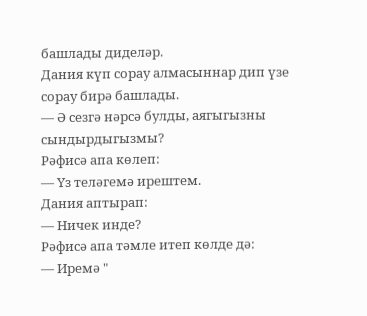башлады диделәр.
Дания күп сорау алмасыннар дип үзе сорау бирә башлады.
— Ә сезгә нәрсә булды, аягыгызны сындырдыгызмы?
Рәфисә апа көлеп:
— Үз теләгемә ирештем.
Дания аптырап:
— Ничек инде?
Рәфисә апа тәмле итеп көлде дә:
— Иремә "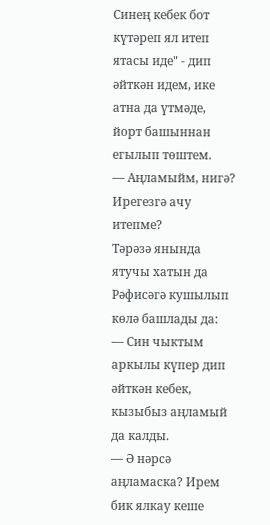Синең кебек бот күтәреп ял итеп ятасы иде" - дип әйткән идем, ике атна да үтмәде, йорт башыннан егылып төштем.
— Аңламыйм, нигә? Ирегезгә ачу итепме?
Тәрәзә янында ятучы хатын да Рәфисәгә кушылып көлә башлады да:
— Син чыктым аркылы күпер дип әйткән кебек, кызыбыз аңламый да калды.
— Ә нәрсә аңламаска? Ирем бик ялкау кеше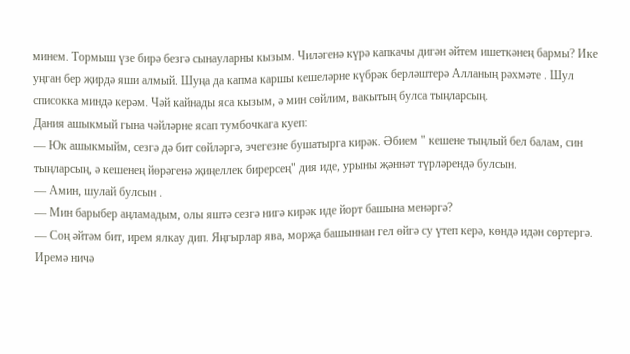минем. Тормыш үзе бирә безгә сынауларны кызым. Чиләгенә күрә капкачы дигән әйтем ишеткәнең бармы? Ике уңган бер җирдә яши алмый. Шуңа да капма каршы кешеләрне күбрәк берләштерә Алланың рәхмәте . Шул списокка миндә керәм. Чәй кайнады яса кызым, ә мин сөйлим, вакытың булса тыңларсың.
Дания ашыкмый гына чәйләрне ясап тумбочкага куеп:
— Юк ашыкмыйм, сезгә дә бит сөйләргә, эчегезне бушатырга кирәк. Әбием " кешене тыңлый бел балам, син тыңларсың, ә кешенең йөрәгенә җиңеллек бирерсең" дия иде, урыны җәннәт түрләрендә булсын.
— Амин, шулай булсын .
— Мин барыбер аңламадым, олы яштә сезгә нигә кирәк иде йорт башына менәргә?
— Соң әйтәм бит, ирем ялкау дип. Яңгырлар ява, морҗа башыннан гел өйгә су үтеп керә, көндә идән сөртергә. Иремә ничә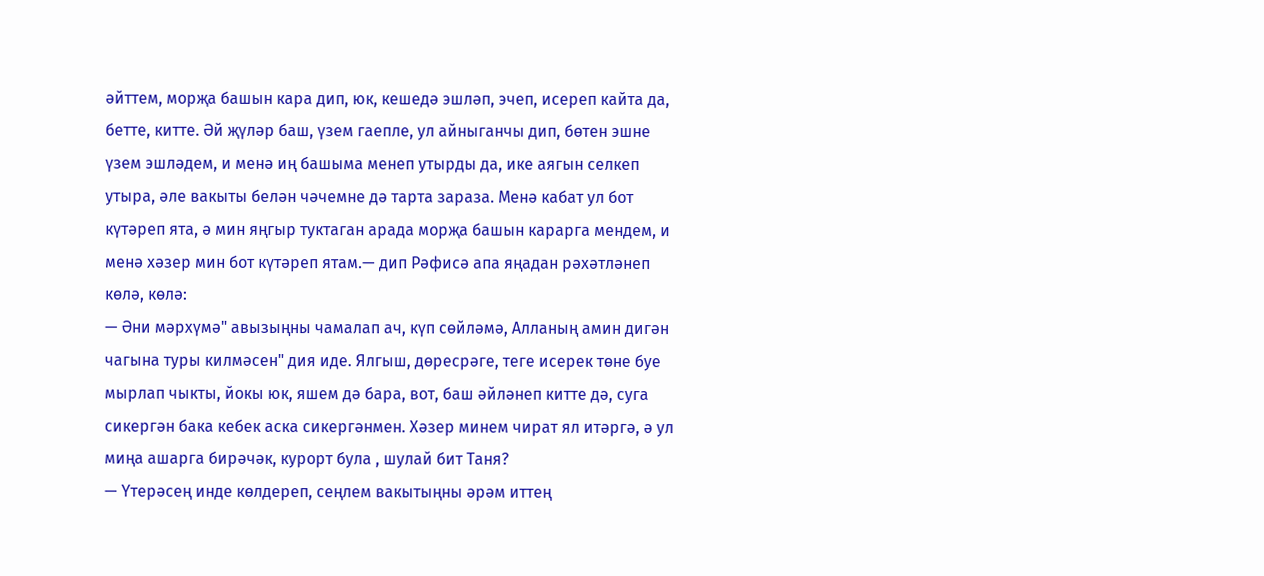әйттем, морҗа башын кара дип, юк, кешедә эшләп, эчеп, исереп кайта да, бетте, китте. Әй җүләр баш, үзем гаепле, ул айныганчы дип, бөтен эшне үзем эшләдем, и менә иң башыма менеп утырды да, ике аягын селкеп утыра, әле вакыты белән чәчемне дә тарта зараза. Менә кабат ул бот күтәреп ята, ә мин яңгыр туктаган арада морҗа башын карарга мендем, и менә хәзер мин бот күтәреп ятам.— дип Рәфисә апа яңадан рәхәтләнеп көлә, көлә:
— Әни мәрхүмә" авызыңны чамалап ач, күп сөйләмә, Алланың амин дигән чагына туры килмәсен" дия иде. Ялгыш, дөресрәге, теге исерек төне буе мырлап чыкты, йокы юк, яшем дә бара, вот, баш әйләнеп китте дә, суга сикергән бака кебек аска сикергәнмен. Хәзер минем чират ял итәргә, ә ул миңа ашарга бирәчәк, курорт була , шулай бит Таня?
— Үтерәсең инде көлдереп, сеңлем вакытыңны әрәм иттең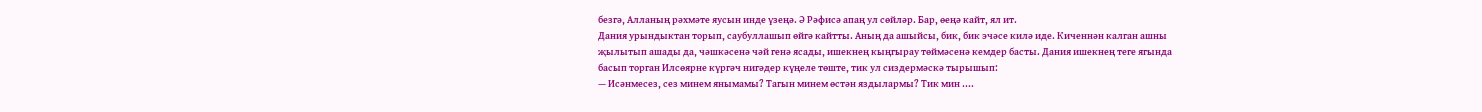безгә, Алланың рәхмәте яусын инде үзеңә. Ә Рәфисә апаң ул сөйләр. Бар, өеңә кайт, ял ит.
Дания урындыктан торып, саубуллашып өйгә кайтты. Аның да ашыйсы, бик, бик эчәсе килә иде. Киченнән калган ашны җылытып ашады да, чәшкәсенә чәй генә ясады, ишекнең кыңгырау төймәсенә кемдер басты. Дания ишекнең теге ягында басып торган Илсөярне күргәч нигәдер күңеле төште, тик ул сиздермәскә тырышып:
— Исәнмесез, сез минем янымамы? Тагын минем өстән яздылармы? Тик мин ....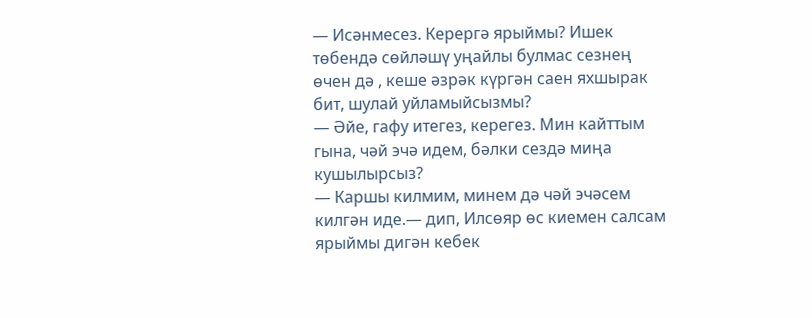— Исәнмесез. Керергә ярыймы? Ишек төбендә сөйләшү уңайлы булмас сезнең өчен дә , кеше әзрәк күргән саен яхшырак бит, шулай уйламыйсызмы?
— Әйе, гафу итегез, керегез. Мин кайттым гына, чәй эчә идем, бәлки сездә миңа кушылырсыз?
— Каршы килмим, минем дә чәй эчәсем килгән иде.— дип, Илсөяр өс киемен салсам ярыймы дигән кебек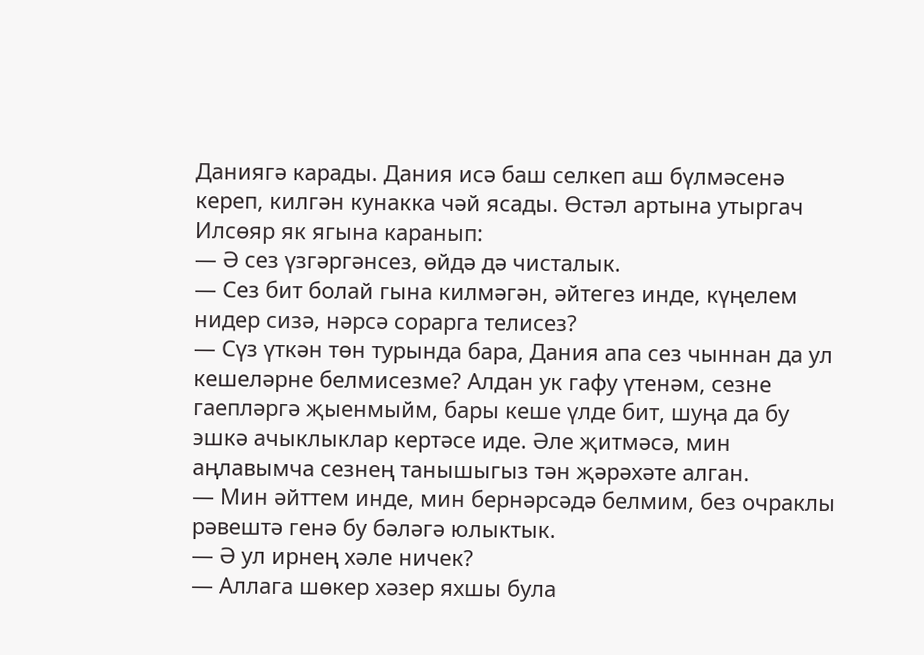Даниягә карады. Дания исә баш селкеп аш бүлмәсенә кереп, килгән кунакка чәй ясады. Өстәл артына утыргач Илсөяр як ягына каранып:
— Ә сез үзгәргәнсез, өйдә дә чисталык.
— Сез бит болай гына килмәгән, әйтегез инде, күңелем нидер сизә, нәрсә сорарга телисез?
— Сүз үткән төн турында бара, Дания апа сез чыннан да ул кешеләрне белмисезме? Алдан ук гафу үтенәм, сезне гаепләргә җыенмыйм, бары кеше үлде бит, шуңа да бу эшкә ачыклыклар кертәсе иде. Әле җитмәсә, мин аңлавымча сезнең танышыгыз тән җәрәхәте алган.
— Мин әйттем инде, мин бернәрсәдә белмим, без очраклы рәвештә генә бу бәләгә юлыктык.
— Ә ул ирнең хәле ничек?
— Аллага шөкер хәзер яхшы була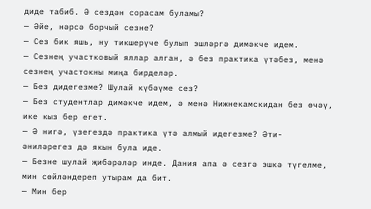диде табиб. Ә сездән сорасам буламы?
— Әйе, нәрсә борчый сезне?
— Сез бик яшь, ну тикшерүче булып эшләргә димәкче идем.
— Сезнең участковый яллар алган, ә без практика үтәбез, менә сезнең участокны миңа бирделәр.
— Без дидегезме? Шулай күбәүме сез?
— Без студентлар димәкче идем, ә менә Нижнекамскидан без өчәү, ике кыз бер егет.
— Ә нигә, үзегездә практика үтә алмый идегезме? Әти- әниләрегез дә якын була иде.
— Безне шулай җибәрәләр инде. Дания апа ә сезгә эшкә түгелме, мин сөйләндереп утырам да бит.
— Мин бер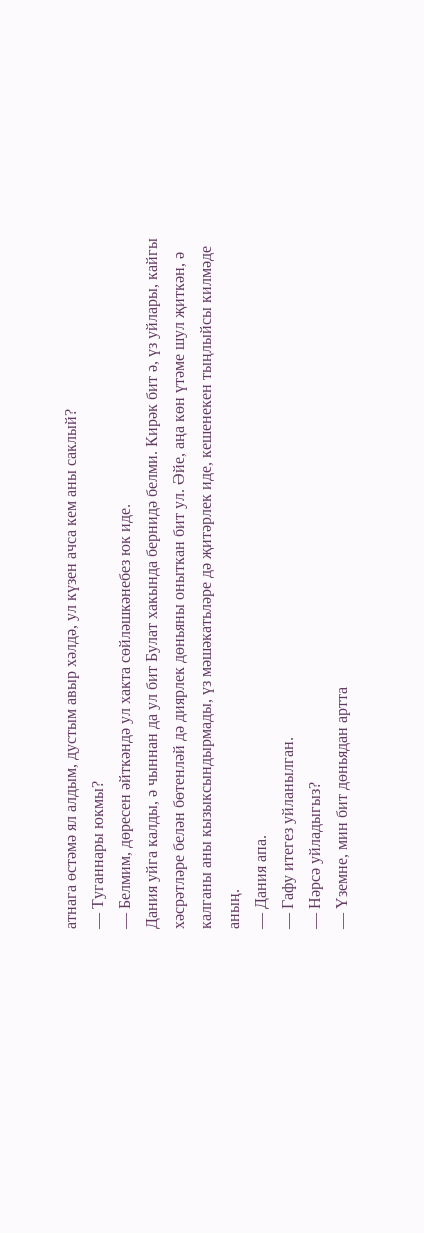атнага өстәмә ял алдым, дустым авыр хәлдә, ул күзен ачса кем аны саклый?
— Туганнары юкмы?
— Белмим, дөресен әйткәндә ул хакта сөйләшкәнебез юк иде.
Дания уйга калды, ә чыннан да ул бит Булат хакында бернидә белми. Кирәк бит ә, үз уйлары, кайгы хәсрәтләре белән бөтенләй дә диярлек дөньяны оныткан бит ул. Әйе, аңа көн үтәме шул җиткән, ә калганы аны кызыксындырмады, үз мәшәкатьләре дә җитәрлек иде, кешенекен тыңлыйсы килмәде аның.
— Дания апа.
— Гафу итегез уйланылган.
— Нәрсә уйладыгыз?
— Үземне, мин бит дөньядан артта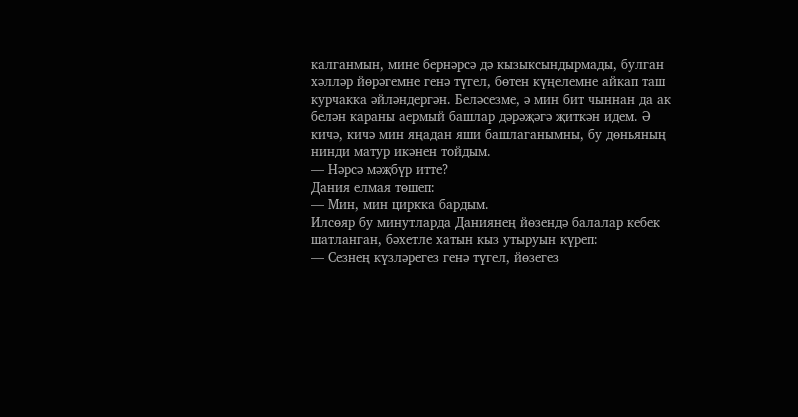калганмын, мине бернәрсә дә кызыксындырмады, булган хәлләр йөрәгемне генә түгел, бөтен күңелемне айкап таш курчакка әйләндергән. Беләсезме, ә мин бит чыннан да ак белән караны аермый башлар дәрәҗәгә җиткән идем. Ә кичә, кичә мин яңадан яши башлаганымны, бу дөньяның нинди матур икәнен тойдым.
— Нәрсә мәҗбүр итте?
Дания елмая төшеп:
— Мин, мин циркка бардым.
Илсөяр бу минутларда Даниянең йөзендә балалар кебек шатланган, бәхетле хатын кыз утыруын күреп:
— Сезнең күзләрегез генә түгел, йөзегез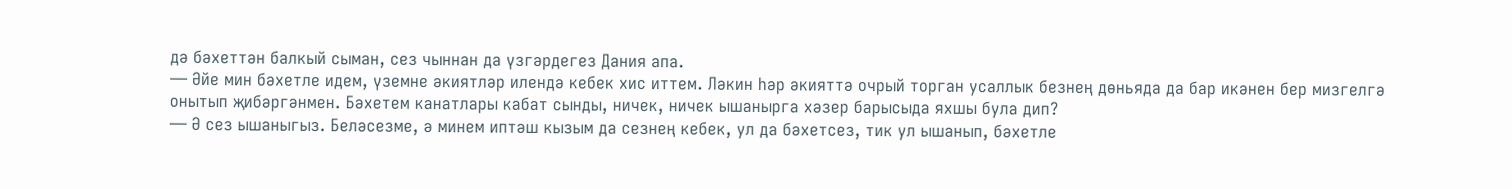дә бәхеттән балкый сыман, сез чыннан да үзгәрдегез Дания апа.
— Әйе мин бәхетле идем, үземне әкиятләр илендә кебек хис иттем. Ләкин һәр әкияттә очрый торган усаллык безнең дөньяда да бар икәнен бер мизгелгә онытып җибәргәнмен. Бәхетем канатлары кабат сынды, ничек, ничек ышанырга хәзер барысыда яхшы була дип?
— Ә сез ышаныгыз. Беләсезме, ә минем иптәш кызым да сезнең кебек, ул да бәхетсез, тик ул ышанып, бәхетле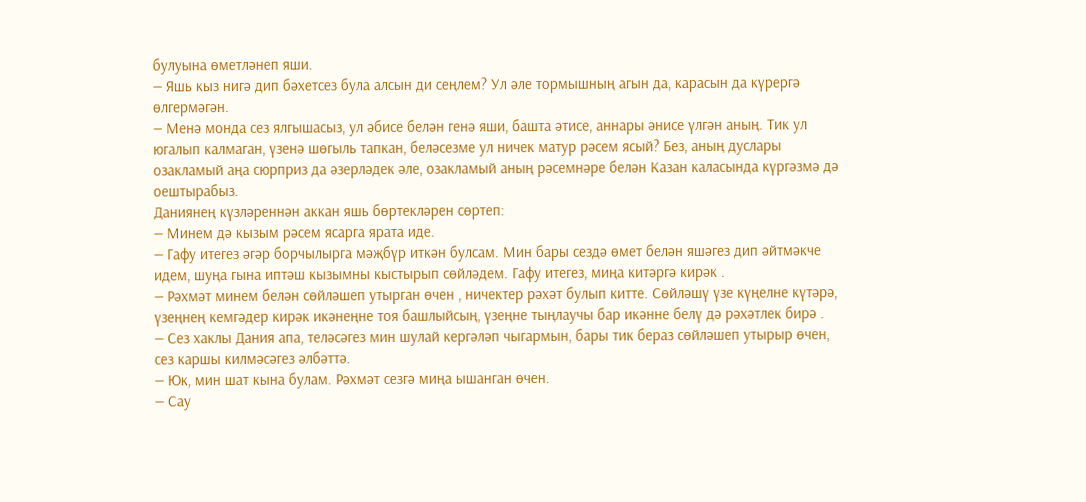булуына өметләнеп яши.
— Яшь кыз нигә дип бәхетсез була алсын ди сеңлем? Ул әле тормышның агын да, карасын да күрергә өлгермәгән.
— Менә монда сез ялгышасыз, ул әбисе белән генә яши, башта әтисе, аннары әнисе үлгән аның. Тик ул югалып калмаган, үзенә шөгыль тапкан, беләсезме ул ничек матур рәсем ясый? Без, аның дуслары озакламый аңа сюрприз да әзерләдек әле, озакламый аның рәсемнәре белән Казан каласында күргәзмә дә оештырабыз.
Даниянең күзләреннән аккан яшь бөртекләрен сөртеп:
— Минем дә кызым рәсем ясарга ярата иде.
— Гафу итегез әгәр борчылырга мәҗбүр иткән булсам. Мин бары сездә өмет белән яшәгез дип әйтмәкче идем, шуңа гына иптәш кызымны кыстырып сөйләдем. Гафу итегез, миңа китәргә кирәк .
— Рәхмәт минем белән сөйләшеп утырган өчен , ничектер рәхәт булып китте. Сөйләшү үзе күңелне күтәрә, үзеңнең кемгәдер кирәк икәнеңне тоя башлыйсың, үзеңне тыңлаучы бар икәнне белү дә рәхәтлек бирә .
— Сез хаклы Дания апа, теләсәгез мин шулай кергәләп чыгармын, бары тик бераз сөйләшеп утырыр өчен, сез каршы килмәсәгез әлбәттә.
— Юк, мин шат кына булам. Рәхмәт сезгә миңа ышанган өчен.
— Сау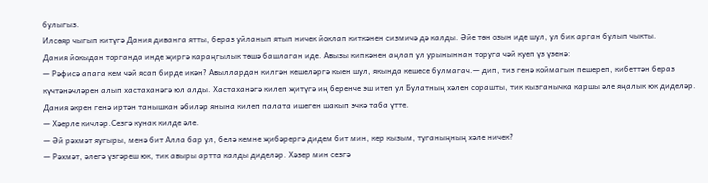булыгыз.
Илсөяр чыгып китүгә Дания диванга ятты, бераз уйланып ятып ничек йоклап киткәнен сизмичә дә калды. Әйе төн озын иде шул, ул бик арган булып чыкты.
Дания йокыдан торганда инде җиргә караңгылык төшә башлаган иде. Авызы кипкәнен аңлап ул урыныннан торуга чәй куеп үз үзенә:
— Рәфисә апага кем чәй ясап бирде икән? Авыллардан килгән кешеләргә кыен шул, якында кешесе булмагач.— дип, тиз генә коймагын пешереп, кибеттән бераз күчтәнәчләрен алып хастаханәгә юл алды. Хастаханәгә килеп җитүгә иң беренче эш итеп ул Булатның хәлен сорашты, тик кызганычка каршы әле яңалык юк диделәр. Дания әкрен генә иртән танышкан әбиләр янына килеп палата ишеген шакып эчкә таба үтте.
— Хәерле кичләр.Сезгә кунак килде әле.
— Әй рәхмәт яугыры, менә бит Алла бар ул, белә кемне җибәрергә дидем бит мин, кер кызым, туганыңның хәле ничек?
— Рәхмәт, әлегә үзгәреш юк, тик авыры артта калды диделәр. Хәзер мин сезгә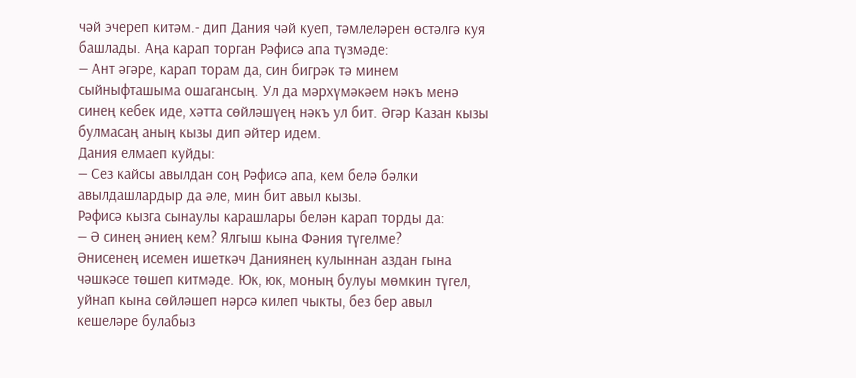чәй эчереп китәм.- дип Дания чәй куеп, тәмлеләрен өстәлгә куя башлады. Аңа карап торган Рәфисә апа түзмәде:
— Ант әгәре, карап торам да, син бигрәк тә минем сыйныфташыма ошагансың. Ул да мәрхүмәкәем нәкъ менә синең кебек иде, хәтта сөйләшүең нәкъ ул бит. Әгәр Казан кызы булмасаң аның кызы дип әйтер идем.
Дания елмаеп куйды:
— Сез кайсы авылдан соң Рәфисә апа, кем белә бәлки авылдашлардыр да әле, мин бит авыл кызы.
Рәфисә кызга сынаулы карашлары белән карап торды да:
— Ә синең әниең кем? Ялгыш кына Фәния түгелме?
Әнисенең исемен ишеткәч Даниянең кулыннан аздан гына чәшкәсе төшеп китмәде. Юк, юк, моның булуы мөмкин түгел, уйнап кына сөйләшеп нәрсә килеп чыкты, без бер авыл кешеләре булабыз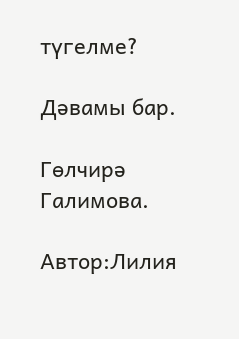түгелме?

Дәвамы бар.

Гөлчирә Галимова.

Автор:Лилия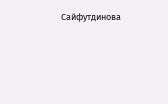Сайфутдинова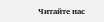Читайте нас